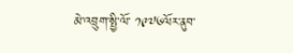མེ་འབྲུག་སྤྱི་ལོ་ ༡༩༧༦ལོར་ནུབ་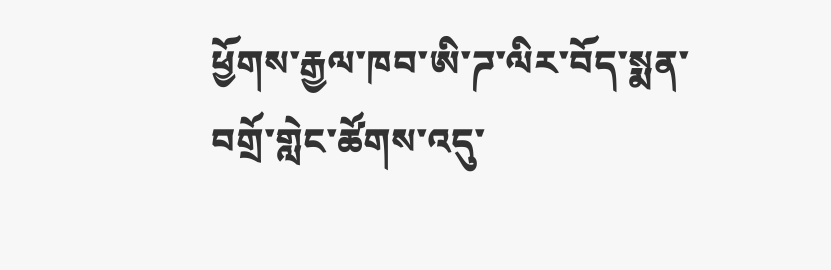ཕྱོགས་རྒྱལ་ཁབ་ཨི་ཌ་ལིར་བོད་སྨན་བགྲོ་གླེང་ཚོགས་འདུ་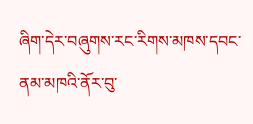ཞིག་དེར་བཞུགས་རང་རིགས་མཁས་དབང་ནམ་མཁའི་ནོར་བུ་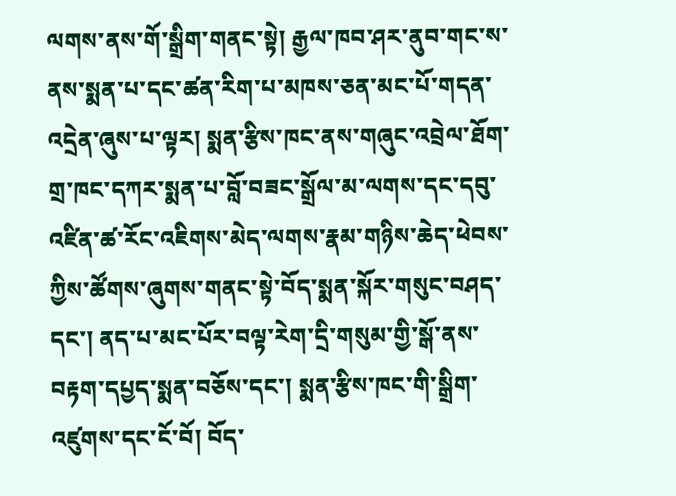ལགས་ནས་གོ་སྒྲིག་གནང་སྟེ། རྒྱལ་ཁབ་ཤར་ནུབ་གང་ས་ནས་སྨན་པ་དང་ཚན་རིག་པ་མཁས་ཅན་མང་པོ་གདན་འདྲེན་ཞུས་པ་ལྟར། སྨན་རྩིས་ཁང་ནས་གཞུང་འབྲེལ་ཐོག་གྲ་ཁང་དཀར་སྨན་པ་བློ་བཟང་སྒྲོལ་མ་ལགས་དང་དབུ་འཛིན་ཚ་རོང་འཇིགས་མེད་ལགས་རྣམ་གཉིས་ཆེད་ཕེབས་ཀྱིས་ཚོགས་ཞུགས་གནང་སྟེ་བོད་སྨན་སྐོར་གསུང་བཤད་དང་། ནད་པ་མང་པོར་བལྟ་རེག་དྲི་གསུམ་གྱི་སྒོ་ནས་བརྟག་དཔྱད་སྨན་བཅོས་དང་། སྨན་རྩིས་ཁང་གི་སྒྲིག་འཛུགས་དང་ངོ་བོ། བོད་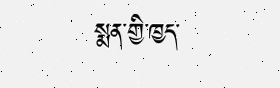སྨན་གྱི་ཁྱད་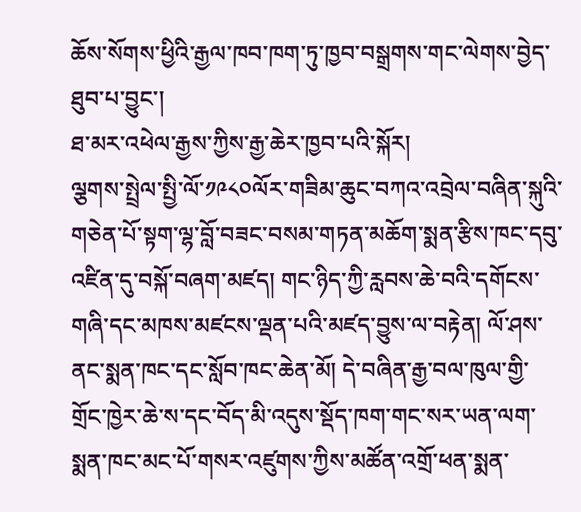ཆོས་སོགས་ཕྱིའི་རྒྱལ་ཁབ་ཁག་ཏུ་ཁྱབ་བསྒྲགས་གང་ལེགས་བྱེད་ཐུབ་པ་བྱུང་།
ཐ་མར་འཕེལ་རྒྱས་ཀྱིས་རྒྱ་ཆེར་ཁྱབ་པའི་སྐོར།
ལྕགས་སྤྲེལ་སྤྱི་ལོ་༡༩༨༠ལོར་གཟིམ་ཆུང་བཀའ་འབྲེལ་བཞིན་སྐུའི་གཅེན་པོ་སྟག་ལྷ་བློ་བཟང་བསམ་གཏན་མཆོག་སྨན་རྩིས་ཁང་དབུ་འཛིན་དུ་བསྐོ་བཞག་མཛད། གང་ཉིད་ཀྱི་རླབས་ཆེ་བའི་དགོངས་གཞི་དང་མཁས་མཛངས་ལྡན་པའི་མཛད་བྱུས་ལ་བརྟེན། ལོ་ཤས་ནང་སྨན་ཁང་དང་སློབ་ཁང་ཆེན་མོ། དེ་བཞིན་རྒྱ་བལ་ཁུལ་གྱི་གྲོང་ཁྱེར་ཆེ་ས་དང་བོད་མི་འདུས་སྡོད་ཁག་གང་སར་ཡན་ལག་སྨན་ཁང་མང་པོ་གསར་འཛུགས་ཀྱིས་མཚོན་འགྲོ་ཕན་སྨན་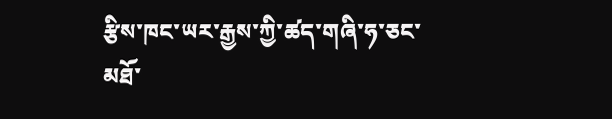རྩིས་ཁང་ཡར་རྒྱས་ཀྱི་ཚད་གཞི་ཧ་ཅང་མཐོ་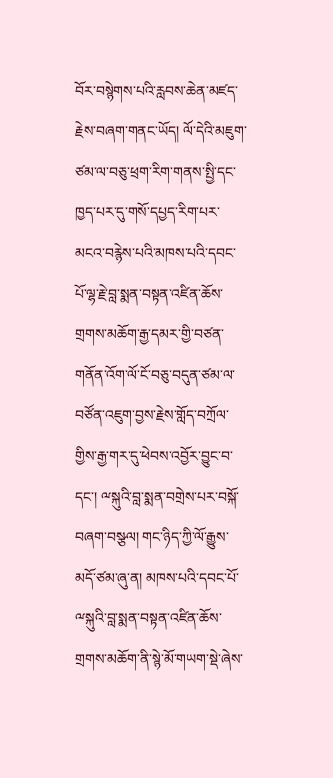བོར་བསྙེགས་པའི་རླབས་ཆེན་མཛད་རྗེས་བཞག་གནང་ཡོད། ལོ་དེའི་མཇུག་ཙམ་ལ་བཅུ་ཕྲག་རིག་གནས་སྤྱི་དང་ཁྱད་པར་དུ་གསོ་དཔྱད་རིག་པར་མངའ་བརྙེས་པའི་མཁས་པའི་དབང་པོ་ལྷ་རྗེ་བླ་སྨན་བསྟན་འཛིན་ཆོས་གྲགས་མཆོག་རྒྱ་དམར་གྱི་བཙན་གནོན་འོག་ལོ་ངོ་བཅུ་བདུན་ཙམ་ལ་བཙོན་འཇུག་བྱས་རྗེས་གློད་བཀྲོལ་གྱིས་རྒྱ་གར་དུ་ཕེབས་འབྱོར་བྱུང་བ་དང་། ྋསྐུའི་བླ་སྨན་བགྲེས་པར་བསྐོ་བཞག་བསྩལ། གང་ཉིད་ཀྱི་ལོ་རྒྱུས་མདོ་ཙམ་ཞུ་ན། མཁས་པའི་དབང་པོ་ྋསྐུའི་བླ་སྨན་བསྟན་འཛིན་ཆོས་གྲགས་མཆོག་ནི་སྙེ་མོ་གཡག་སྡེ་ཞེས་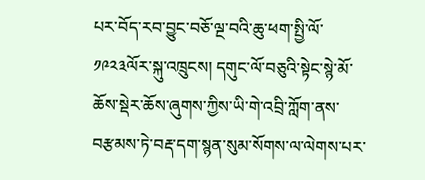པར་བོད་རབ་བྱུང་བཅོ་ལྔ་བའི་ཆུ་ཕག་སྤྱི་ལོ་༡༩༢༣ལོར་སྐུ་འཁྲུངས། དགུང་ལོ་བཅུའི་སྟེང་སྙེ་མོ་ཆོས་སྡེར་ཆོས་ཞུགས་ཀྱིས་ཡི་གེ་འབྲི་ཀློག་ནས་བརྩམས་ཏེ་བརྡ་དག་སྙན་སུམ་སོགས་ལ་ལེགས་པར་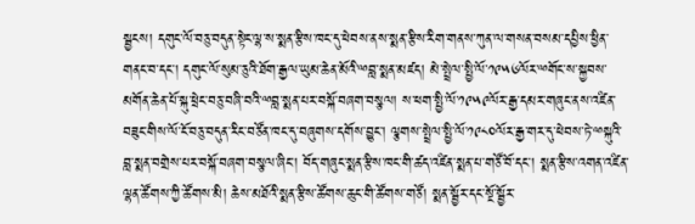སྦྱངས། དགུང་ལོ་བཅུ་བདུན་སྟེང་ལྷ་ས་སྨན་རྩིས་ཁང་དུ་ཕེབས་ནས་སྨན་རྩིས་རིག་གནས་ཀུན་ལ་གསན་བསམ་དཔྱིས་ཕྱིན་གནང་བ་དང་། དགུང་ལོ་སུམ་ཅུའི་ཐོག་རྒྱལ་ཡུམ་ཆེན་མོའི་ྋབླ་སྨན་མཛད། མེ་སྤྲེལ་སྤྱི་ལོ་༡༩༥༦ལོར་ྋགོང་ས་སྐྱབས་མགོན་ཆེན་པོ་སྐུ་ཕྲེང་བཅུ་བཞི་བའི་ྋབླ་སྨན་པར་བསྐོ་བཞག་བསྩལ། ས་ཕག་སྤྱི་ལོ་༡༩༥༩ལོར་རྒྱ་དམར་གཞུང་ནས་འཛིན་བཟུང་གིས་ལོ་ངོ་བཅུ་བདུན་རིང་བཙོན་ཁང་དུ་བཞུགས་དགོས་བྱུང་། ལྕགས་སྤྲེལ་སྤྱི་ལོ་༡༩༨༠ལོར་རྒྱ་གར་དུ་ཕེབས་ཏེ་ྋསྐུའི་བླ་སྨན་བགྲེས་པར་བསྐོ་བཞག་བསྩལ་ཞིང་། བོད་གཞུང་སྨན་རྩིས་ཁང་གི་ཚད་འཛིན་སྨན་པ་གཙོ་བོ་དང་། སྨན་རྩིས་འགན་འཛིན་ལྷན་ཚོགས་ཀྱི་ཚོགས་མི། ཆེས་མཐོའི་སྨན་རྩིས་ཚོགས་ཆུང་གི་ཚོགས་གཙོ། སྨན་སྦྱོར་དང་སྔོ་སྦྱོར་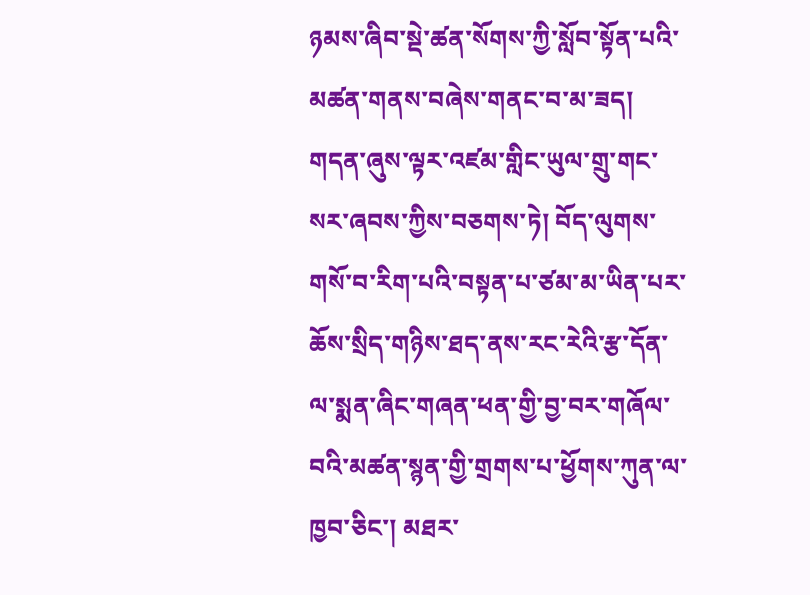ཉམས་ཞིབ་སྡེ་ཚན་སོགས་ཀྱི་སློབ་སྟོན་པའི་མཚན་གནས་བཞེས་གནང་བ་མ་ཟད། གདན་ཞུས་ལྟར་འཛམ་གླིང་ཡུལ་གྲུ་གང་སར་ཞབས་ཀྱིས་བཅགས་ཏེ། བོད་ལུགས་གསོ་བ་རིག་པའི་བསྟན་པ་ཙམ་མ་ཡིན་པར་ཆོས་སྲིད་གཉིས་ཐད་ནས་རང་རེའི་རྩ་དོན་ལ་སྨན་ཞིང་གཞན་ཕན་གྱི་བྱ་བར་གཞོལ་བའི་མཚན་སྙན་གྱི་གྲགས་པ་ཕྱོགས་ཀུན་ལ་ཁྱབ་ཅིང་། མཐར་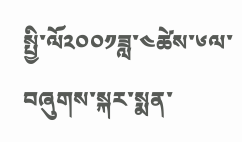སྤྱི་ལོ༢༠༠༡ཟླ་༤ཚེས་༦ལ་བཞུགས་སྐར་སྨན་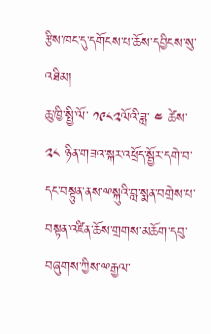རྩིས་ཁང་དུ་དགོངས་པ་ཆོས་དབྱིངས་སུ་འཐིམ།
ཆུ་ཁྱི་སྤྱི་ལོ་ ༡༩༨༢ལོའི་ཟླ་ ༤ ཚེས་ ༢༨ ཉིན་གཟའ་སྐར་འཕྲོད་སྦྱོར་དགེ་བ་དང་བསྟུན་ནས་ྋསྐུའི་བླ་སྨན་བགྲེས་པ་བསྟན་འཛིན་ཆོས་གྲགས་མཆོག་དབུ་བཞུགས་ཀྱིས་ྋརྒྱལ་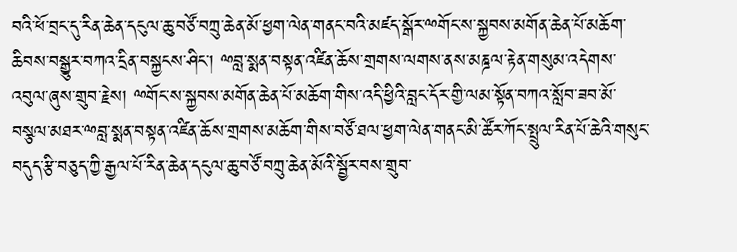བའི་ཕོ་བྲང་དུ་རིན་ཆེན་དངུལ་ཆུ་བཙོ་བཀྲུ་ཆེན་མོ་ཕྱག་ལེན་གནང་བའི་མཛད་སྒོར་ྋགོང་ས་སྐྱབས་མགོན་ཆེན་པོ་མཆོག་ཆིབས་བསྒྱུར་བཀའ་དྲིན་བསྐྱངས་ཤིང་། ྋབླ་སྨན་བསྟན་འཛིན་ཆོས་གྲགས་ལགས་ནས་མཎྜལ་རྟེན་གསུམ་འདེགས་འབུལ་ཞུས་གྲུབ་རྗེས། ྋགོང་ས་སྐྱབས་མགོན་ཆེན་པོ་མཆོག་གིས་འདི་ཕྱིའི་བླང་དོར་གྱི་ལམ་སྟོན་བཀའ་སློབ་ཟབ་མོ་བསྩལ་མཐར་ྋབླ་སྨན་བསྟན་འཛིན་ཆོས་གྲགས་མཆོག་གིས་བཙོ་ཐལ་ཕྱག་ལེན་གནང་མི་ཚོར་ཀོང་སྤྲུལ་རིན་པོ་ཆེའི་གསུང་བདུད་རྩི་བཅུད་ཀྱི་རྒྱལ་པོ་རིན་ཆེན་དངུལ་ཆུ་བཙོ་བཀྲུ་ཆེན་མོའི་སྦྱོར་བས་གྲུབ་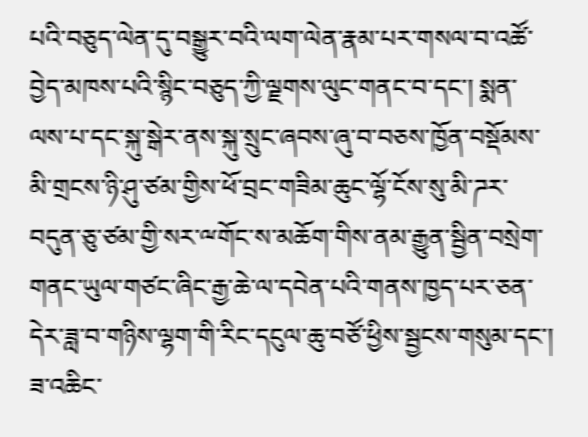པའི་བཅུད་ལེན་དུ་བསྒྱུར་བའི་ལག་ལེན་རྣམ་པར་གསལ་བ་འཚོ་བྱེད་མཁས་པའི་སྙིང་བཅུད་ཀྱི་ལྗགས་ལུང་གནང་བ་དང་། སྨན་ལས་པ་དང་སྐུ་སྒེར་ནས་སྐུ་སྲུང་ཞབས་ཞུ་བ་བཅས་ཁྱོན་བསྡོམས་མི་གྲངས་ཉི་ཤུ་ཙམ་གྱིས་ཕོ་བྲང་གཟིམ་ཆུང་ལྷོ་ངོས་སུ་མི་ཌར་བདུན་ཅུ་ཙམ་གྱི་སར་ྋགོང་ས་མཆོག་གིས་ནམ་རྒྱུན་སྦྱིན་བསྲེག་གནང་ཡུལ་གཙང་ཞིང་རྒྱ་ཆེ་ལ་དབེན་པའི་གནས་ཁྱད་པར་ཅན་དེར་ཟླ་བ་གཉིས་ལྷག་གི་རིང་དངུལ་ཆུ་བཙོ་ཕྱིས་སྦྱངས་གསུམ་དང་། ཟ་འཆིང་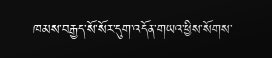ཁམས་བརྒྱད་སོ་སོར་དུག་འདོན་གཡའ་ཕྱིས་སོགས་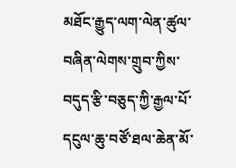མཐོང་རྒྱུད་ལག་ལེན་ཚུལ་བཞིན་ལེགས་གྲུབ་ཀྱིས་བདུད་རྩི་བཅུད་ཀྱི་རྒྱལ་པོ་དངུལ་ཆུ་བཙོ་ཐལ་ཆེན་མོ་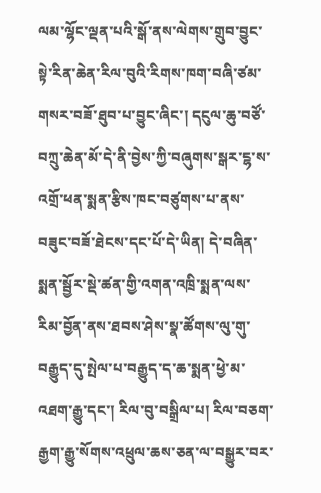ལམ་ལྷོང་ལྡན་པའི་སྒོ་ནས་ལེགས་གྲུབ་བྱུང་སྟེ་རིན་ཆེན་རིལ་བུའི་རིགས་ཁག་བཞི་ཙམ་གསར་བཟོ་ཐུབ་པ་བྱུང་ཞིང་། དངུལ་ཆུ་བཙོ་བཀྲུ་ཆེན་མོ་དེ་ནི་བྱེས་ཀྱི་བཞུགས་སྒར་ངྷ་ས་འགྲོ་ཕན་སྨན་རྩིས་ཁང་བཙུགས་པ་ནས་བཟུང་བཟོ་ཐེངས་དང་པོ་དེ་ཡིན། དེ་བཞིན་སྨན་སྦྱོར་སྡེ་ཚན་གྱི་འགན་འཁྲི་སྨན་ལས་རིམ་བྱོན་ནས་ཐབས་ཤེས་སྣ་ཚོགས་ལུ་གུ་བརྒྱུད་དུ་སྤེལ་པ་བརྒྱུད་ད་ཆ་སྨན་ཕྱེ་མ་འཐག་རྒྱུ་དང་། རིལ་བུ་བསྒྲིལ་པ། རིལ་བཅག་རྒྱག་རྒྱུ་སོགས་འཕྲུལ་ཆས་ཅན་ལ་བསྒྱུར་བར་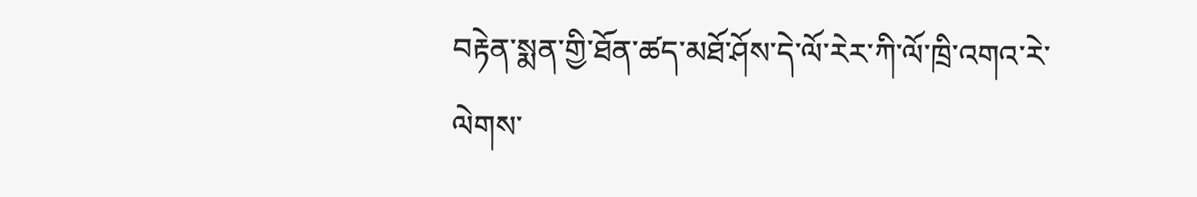བརྟེན་སྨན་གྱི་ཐོན་ཚད་མཐོ་ཤོས་དེ་ལོ་རེར་ཀི་ལོ་ཁྲི་འགའ་རེ་ལེགས་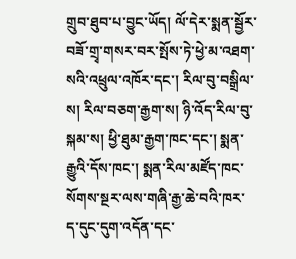གྲུབ་ཐུབ་པ་བྱུང་ཡོད། ལོ་དེར་སྨན་སྦྱོར་བཟོ་གྲྭ་གསར་བར་སྤོས་ཏེ་ཕྱེ་མ་འཐག་སའི་འཕྲུལ་འཁོར་དང་། རིལ་བུ་བསྒྲིལ་ས། རིལ་བཅག་རྒྱག་ས། ཉི་འོད་རིལ་བུ་སྐམ་ས། ཕྱི་ཐུམ་རྒྱག་ཁང་དང་། སྨན་རྒྱུའི་དོས་ཁང་། སྨན་རིལ་མཛོད་ཁང་སོགས་སྔར་ལས་གཞི་རྒྱ་ཆེ་བའི་ཁར་ད་དུང་དུག་འདོན་དང་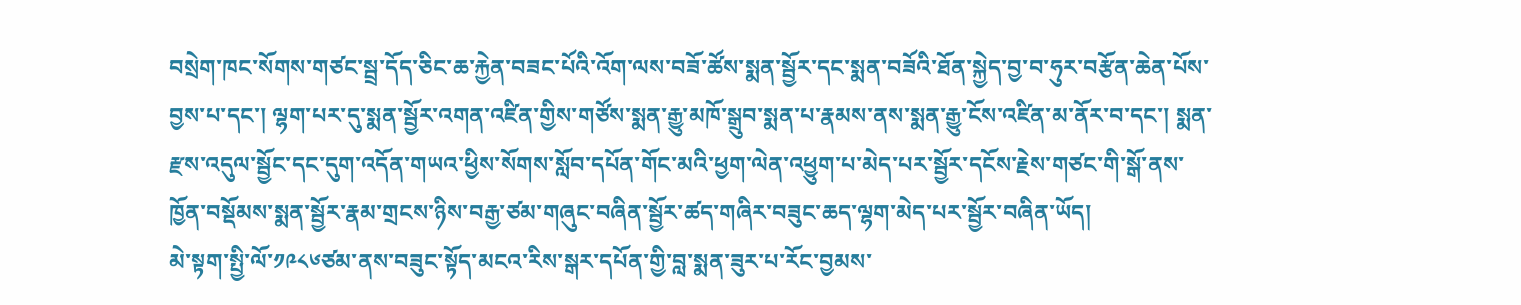བསྲེག་ཁང་སོགས་གཙང་སྦྲ་དོད་ཅིང་ཆ་རྐྱེན་བཟང་པོའི་འོག་ལས་བཟོ་ཚོས་སྨན་སྦྱོར་དང་སྨན་བཟོའི་ཐོན་སྐྱེད་བྱ་བ་ཧུར་བརྩོན་ཆེན་པོས་བྱས་པ་དང་། ལྷག་པར་དུ་སྨན་སྦྱོར་འགན་འཛིན་གྱིས་གཙོས་སྨན་རྒྱུ་མཁོ་སྒྲུབ་སྨན་པ་རྣམས་ནས་སྨན་རྒྱུ་ངོས་འཛིན་མ་ནོར་བ་དང་། སྨན་རྫས་འདུལ་སྦྱོང་དང་དུག་འདོན་གཡའ་ཕྱིས་སོགས་སློབ་དཔོན་གོང་མའི་ཕྱག་ལེན་འཕྱུག་པ་མེད་པར་སྦྱོར་དངོས་རྗེས་གཙང་གི་སྒོ་ནས་ཁྱོན་བསྡོམས་སྨན་སྦྱོར་རྣམ་གྲངས་ཉིས་བརྒྱ་ཙམ་གཞུང་བཞིན་སྦྱོར་ཚད་གཞིར་བཟུང་ཆད་ལྷག་མེད་པར་སྦྱོར་བཞིན་ཡོད།
མེ་སྟག་སྤྱི་ལོ་༡༩༨༦ཙམ་ནས་བཟུང་སྟོད་མངའ་རིས་སྒར་དཔོན་གྱི་བླ་སྨན་ཟུར་པ་རོང་བྱམས་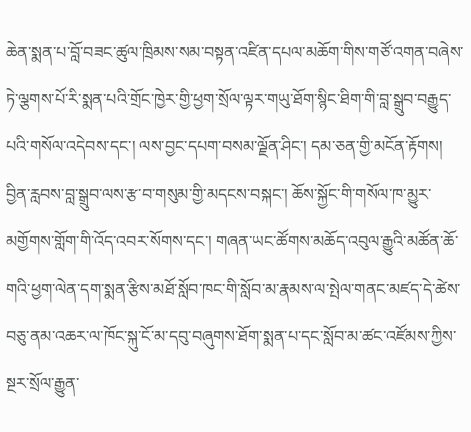ཆེན་སྨན་པ་བློ་བཟང་ཚུལ་ཁྲིམས་སམ་བསྟན་འཛིན་དཔལ་མཆོག་གིས་གཙོ་འགན་བཞེས་ཏེ་ལྕགས་པོ་རི་སྨན་པའི་གྲོང་ཁྱེར་གྱི་ཕྱག་སྲོལ་ལྟར་གཡུ་ཐོག་སྙིང་ཐིག་གི་བླ་སྒྲུབ་བརྒྱུད་པའི་གསོལ་འདེབས་དང་། ལས་བྱང་དཔག་བསམ་ལྗོན་ཤིང་། དམ་ཅན་གྱི་མངོན་རྟོགས། བྱིན་རླབས་བླ་སྒྲུབ་ལས་རྩ་བ་གསུམ་གྱི་མདངས་བསྐང་། ཆོས་སྐྱོང་གི་གསོལ་ཁ་མྱུར་མགྱོགས་གློག་གི་འོད་འབར་སོགས་དང་། གཞན་ཡང་ཚོགས་མཆོད་འབུལ་རྒྱུའི་མཚོན་ཆོ་གའི་ཕྱག་ལེན་དག་སྨན་རྩིས་མཐོ་སློབ་ཁང་གི་སློབ་མ་རྣམས་ལ་སྤེལ་གནང་མཛད་དེ་ཚེས་བཅུ་ནམ་འཆར་ལ་ཁོང་སྐུ་ངོ་མ་དབུ་བཞུགས་ཐོག་སྨན་པ་དང་སློབ་མ་ཚང་འཛོམས་ཀྱིས་སྔར་སྲོལ་རྒྱུན་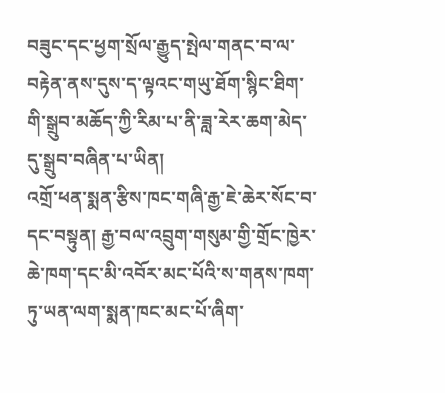བཟུང་དང་ཕྱག་སྲོལ་རྒྱུད་སྤེལ་གནང་བ་ལ་བརྟེན་ནས་དུས་ད་ལྟའང་གཡུ་ཐོག་སྙིང་ཐིག་གི་སྒྲུབ་མཆོད་ཀྱི་རིམ་པ་ནི་ཟླ་རེར་ཆག་མེད་དུ་སྒྲུབ་བཞིན་པ་ཡིན།
འགྲོ་ཕན་སྨན་རྩིས་ཁང་གཞི་རྒྱ་ཇེ་ཆེར་སོང་བ་དང་བསྟུན། རྒྱ་བལ་འབྲུག་གསུམ་གྱི་གྲོང་ཁྱེར་ཆེ་ཁག་དང་མི་འབོར་མང་པོའི་ས་གནས་ཁག་ཏུ་ཡན་ལག་སྨན་ཁང་མང་པོ་ཞིག་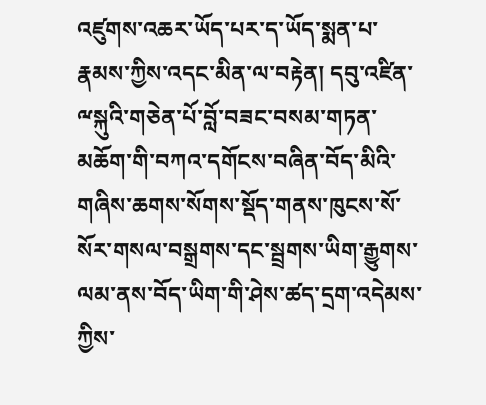འཛུགས་འཆར་ཡོད་པར་ད་ཡོད་སྨན་པ་རྣམས་ཀྱིས་འདང་མིན་ལ་བརྟེན། དབུ་འཛིན་ྋསྐུའི་གཅེན་པོ་བློ་བཟང་བསམ་གཏན་མཆོག་གི་བཀའ་དགོངས་བཞིན་བོད་མིའི་གཞིས་ཆགས་སོགས་སྡོད་གནས་ཁུངས་སོ་སོར་གསལ་བསྒྲགས་དང་སྦྲགས་ཡིག་རྒྱུགས་ལམ་ནས་བོད་ཡིག་གི་ཤེས་ཚད་དྲག་འདེམས་ཀྱིས་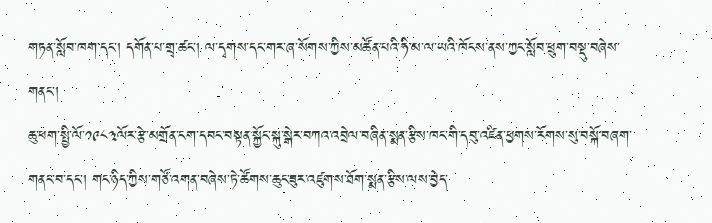གཏན་སློབ་ཁག་དང་། དགོན་པ་གྲྭ་ཚང་། ལ་དྭགས་དང་གར་ཞ་སོགས་ཀྱིས་མཚོན་པའི་ཧི་མ་ལ་ཡའི་ཁོངས་ནས་ཀྱང་སློབ་ཕྲུག་བསྡུ་བཞེས་གནང་།
ཆུ་ཕག་སྤྱི་ལོ་༡༩༨༣ལོར་རྩེ་མགྲོན་ངག་དབང་བསྟན་སྐྱོང་སྐུ་སྒེར་བཀའ་འབྲེལ་བཞིན་སྨན་རྩིས་ཁང་གི་དབུ་འཛིན་ཕྱགས་རོགས་སུ་བསྐོ་བཞག་གནང་བ་དང་། གང་ཉིད་ཀྱིས་གཙོ་འགན་བཞེས་ཏེ་ཚོགས་ཆུང་ཟུར་འཛུགས་ཐོག་སྨན་རྩིས་ལས་བྱེད་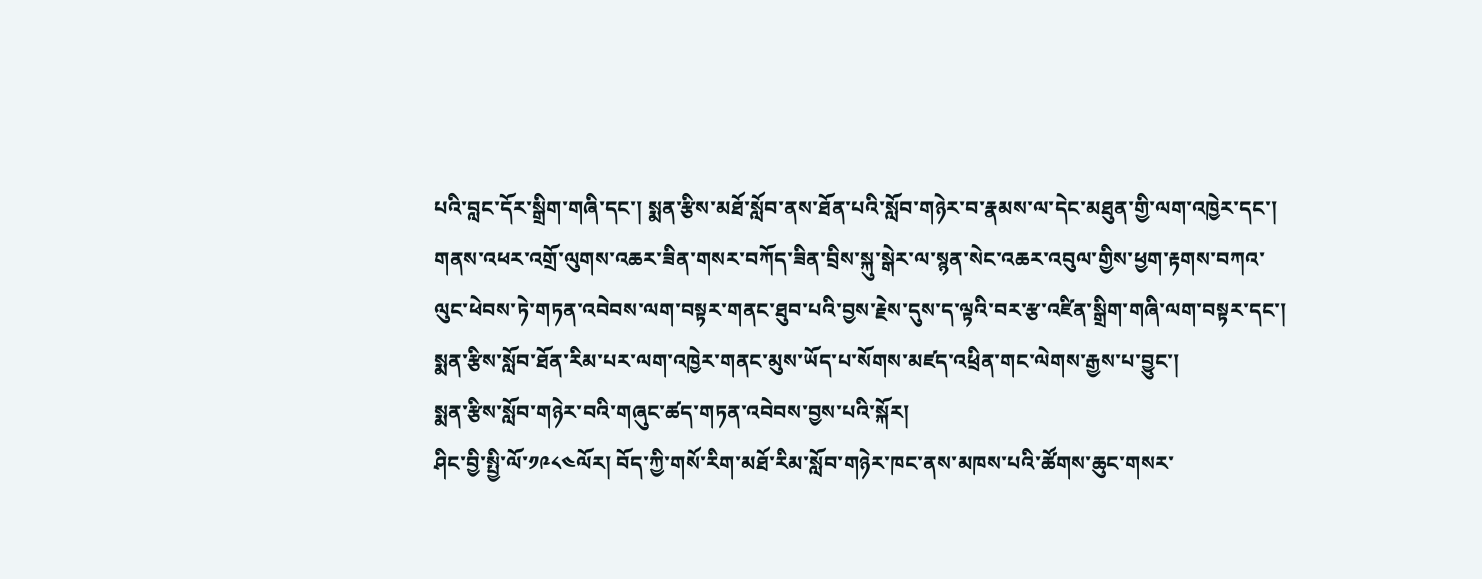པའི་བླང་དོར་སྒྲིག་གཞི་དང་། སྨན་རྩིས་མཐོ་སློབ་ནས་ཐོན་པའི་སློབ་གཉེར་བ་རྣམས་ལ་དེང་མཐུན་གྱི་ལག་འཁྱེར་དང་། གནས་འཕར་འགྲོ་ལུགས་འཆར་ཟིན་གསར་བཀོད་ཟིན་བྲིས་སྐུ་སྒེར་ལ་སྙན་སེང་འཆར་འབུལ་གྱིས་ཕྱག་རྟགས་བཀའ་ལུང་ཕེབས་ཏེ་གཏན་འབེབས་ལག་བསྟར་གནང་ཐུབ་པའི་བྱས་རྗེས་དུས་ད་ལྟའི་བར་རྩ་འཛིན་སྒྲིག་གཞི་ལག་བསྟར་དང་། སྨན་རྩིས་སློབ་ཐོན་རིམ་པར་ལག་འཁྱེར་གནང་མུས་ཡོད་པ་སོགས་མཛད་འཕྲིན་གང་ལེགས་རྒྱས་པ་བྱུང་།
སྨན་རྩིས་སློབ་གཉེར་བའི་གཞུང་ཚད་གཏན་འབེབས་བྱས་པའི་སྐོར།
ཤིང་བྱི་སྤྱི་ལོ་༡༩༨༤ལོར། བོད་ཀྱི་གསོ་རིག་མཐོ་རིམ་སློབ་གཉེར་ཁང་ནས་མཁས་པའི་ཚོགས་ཆུང་གསར་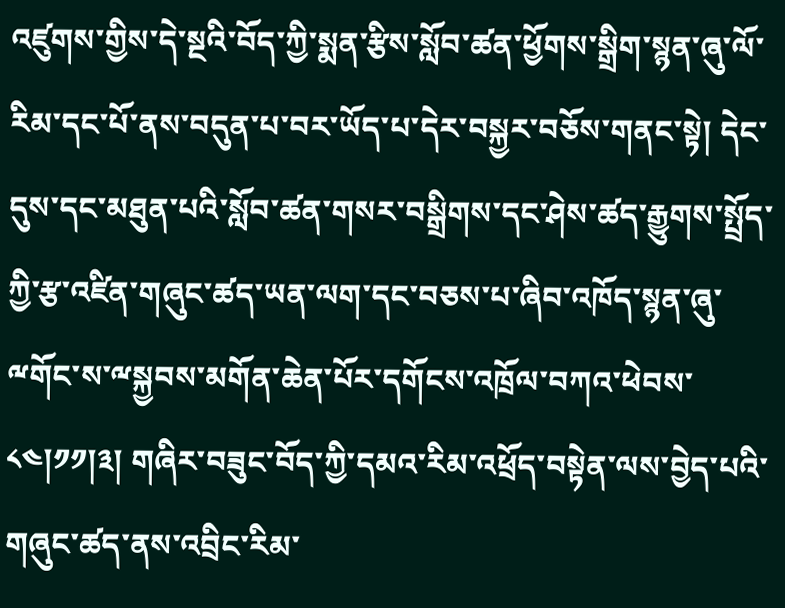འཛུགས་གྱིས་དེ་སྔའི་བོད་ཀྱི་སྨན་རྩིས་སློབ་ཚན་ཕྱོགས་སྒྲིག་སྙན་ཞུ་ལོ་རིམ་དང་པོ་ནས་བདུན་པ་བར་ཡོད་པ་དེར་བསྐྱར་བཅོས་གནང་སྟེ། དེང་དུས་དང་མཐུན་པའི་སློབ་ཚན་གསར་བསྒྲིགས་དང་ཤེས་ཚད་རྒྱུགས་སྤྲོད་ཀྱི་རྩ་འཛིན་གཞུང་ཚད་ཡན་ལག་དང་བཅས་པ་ཞིབ་འཁོད་སྙན་ཞུ་ྋགོང་ས་ྋསྐྱབས་མགོན་ཆེན་པོར་དགོངས་འཁྲོལ་བཀའ་ཕེབས་༨༤།༡༡།༣། གཞིར་བཟུང་བོད་ཀྱི་དམའ་རིམ་འཕྲོད་བསྟེན་ལས་བྱེད་པའི་གཞུང་ཚད་ནས་འབྲིང་རིམ་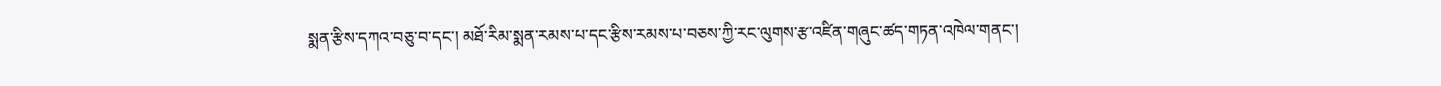སྨན་རྩིས་དཀའ་བཅུ་བ་དང་། མཐོ་རིམ་སྨན་རམས་པ་དང་རྩིས་རམས་པ་བཅས་ཀྱི་རང་ལུགས་རྩ་འཛིན་གཞུང་ཚད་གཏན་འཁེལ་གནང་།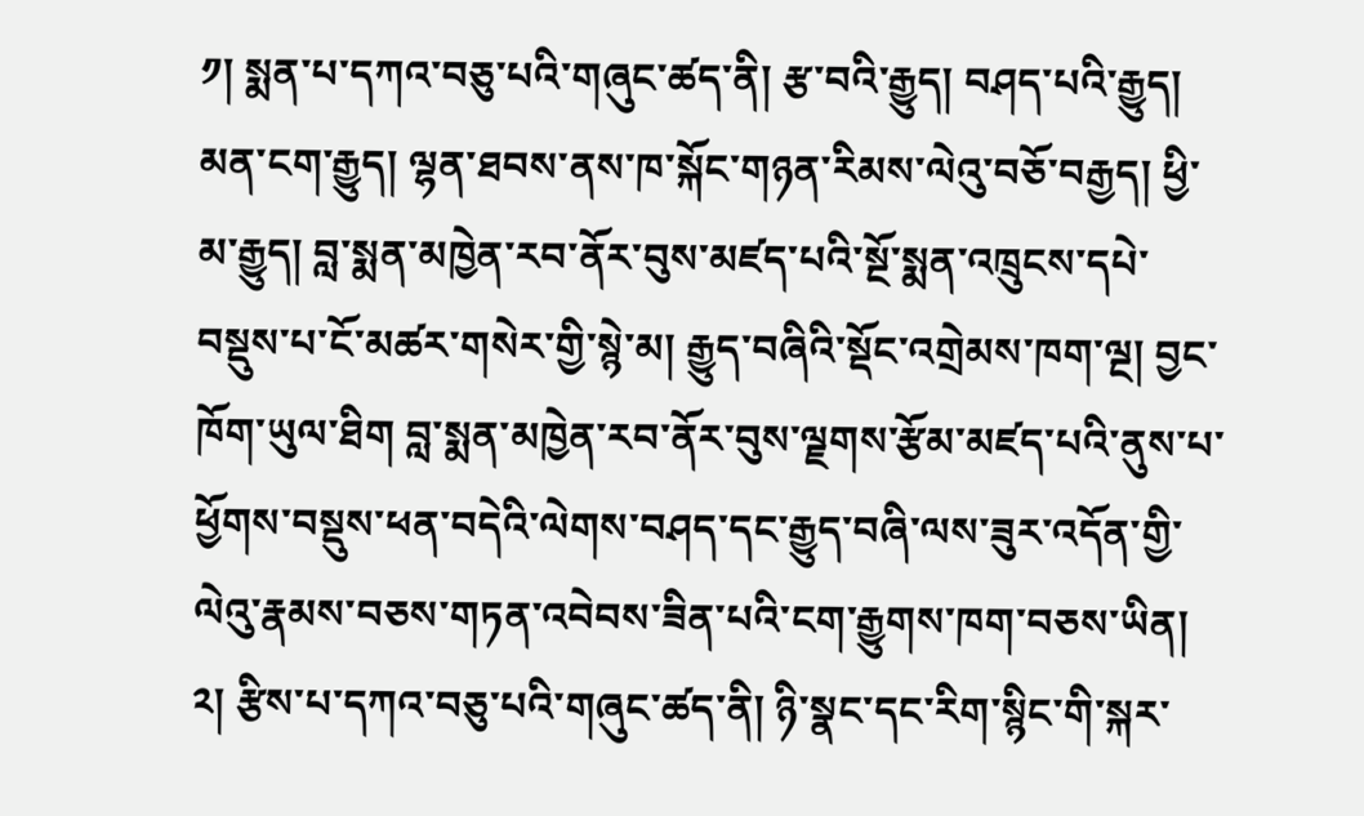༡། སྨན་པ་དཀའ་བཅུ་པའི་གཞུང་ཚད་ནི། རྩ་བའི་རྒྱུད། བཤད་པའི་རྒྱུད། མན་ངག་རྒྱུད། ལྷན་ཐབས་ནས་ཁ་སྐོང་གཉན་རིམས་ལེའུ་བཅོ་བརྒྱད། ཕྱི་མ་རྒྱུད། བླ་སྨན་མཁྱེན་རབ་ནོར་བུས་མཛད་པའི་སྔོ་སྨན་འཁྲུངས་དཔེ་བསྡུས་པ་ངོ་མཚར་གསེར་གྱི་སྙེ་མ། རྒྱུད་བཞིའི་སྡོང་འགྲེམས་ཁག་ལྔ། བྱང་ཁོག་ཡུལ་ཐིག བླ་སྨན་མཁྱེན་རབ་ནོར་བུས་ལྗགས་རྩོམ་མཛད་པའི་ནུས་པ་ཕྱོགས་བསྡུས་ཕན་བདེའི་ལེགས་བཤད་དང་རྒྱུད་བཞི་ལས་ཟུར་འདོན་གྱི་ལེའུ་རྣམས་བཅས་གཏན་འབེབས་ཟིན་པའི་ངག་རྒྱུགས་ཁག་བཅས་ཡིན།
༢། རྩིས་པ་དཀའ་བཅུ་པའི་གཞུང་ཚད་ནི། ཉི་སྣང་དང་རིག་སྙིང་གི་སྐར་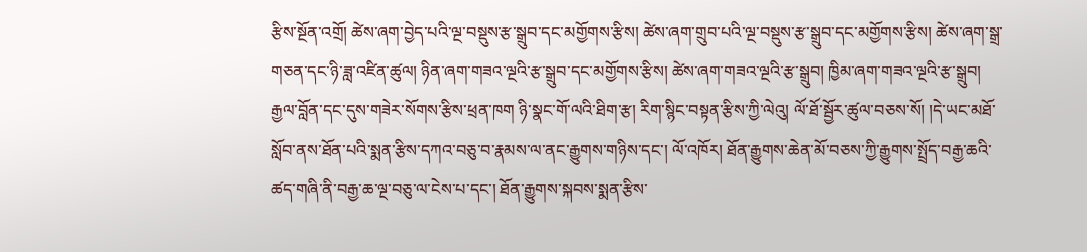རྩིས་སྔོན་འགྲོ། ཚེས་ཞག་བྱེད་པའི་ལྔ་བསྡུས་རྩ་སྒྲུབ་དང་མགྱོགས་རྩིས། ཚེས་ཞག་གྲུབ་པའི་ལྔ་བསྡུས་རྩ་སྒྲུབ་དང་མགྱོགས་རྩིས། ཚེས་ཞག་སྒྲ་གཅན་དང་ཉི་ཟླ་འཛིན་ཚུལ། ཉིན་ཞག་གཟའ་ལྔའི་རྩ་སྒྲུབ་དང་མགྱོགས་རྩིས། ཚེས་ཞག་གཟའ་ལྔའི་རྩ་སྒྲུབ། ཁྱིམ་ཞག་གཟའ་ལྔའི་རྩ་སྒྲུབ། རྒྱལ་བློན་དང་དུས་གཟེར་སོགས་རྩིས་ཕྲན་ཁག ཉི་སྣང་གོ་ལའི་ཐིག་རྩ། རིག་སྙིང་བསྟན་རྩིས་ཀྱི་ལེའུ། ལོ་ཐོ་སྦྱོར་ཚུལ་བཅས་སོ། །དེ་ཡང་མཐོ་སློབ་ནས་ཐོན་པའི་སྨན་རྩིས་དཀའ་བཅུ་བ་རྣམས་ལ་ནང་རྒྱུགས་གཉིས་དང་། ལོ་འཁོར། ཐོན་རྒྱུགས་ཆེན་མོ་བཅས་ཀྱི་རྒྱུགས་སྤྲོད་བརྒྱ་ཆའི་ཚད་གཞི་ནི་བརྒྱ་ཆ་ལྔ་བཅུ་ལ་ངེས་པ་དང་། ཐོན་རྒྱུགས་སྐབས་སྨན་རྩིས་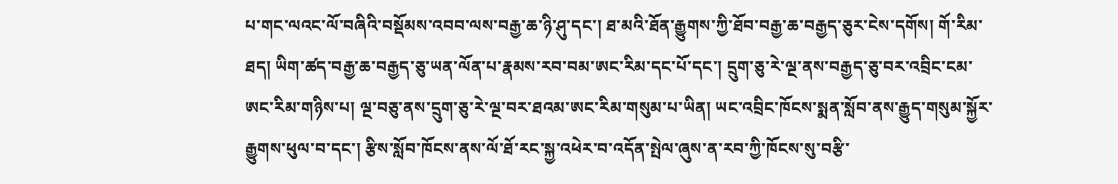པ་གང་ལའང་ལོ་བཞིའི་བསྡོམས་འབབ་ལས་བརྒྱ་ཆ་ཉི་ཤུ་དང་། ཐ་མའི་ཐོན་རྒྱུགས་ཀྱི་ཐོབ་བརྒྱ་ཆ་བརྒྱད་ཅུར་ངེས་དགོས། གོ་རིམ་ཐད། ཡིག་ཚད་བརྒྱ་ཆ་བརྒྱད་ཅུ་ཡན་ལོན་པ་རྣམས་རབ་བམ་ཨང་རིམ་དང་པོ་དང་། དྲུག་ཅུ་རེ་ལྔ་ནས་བརྒྱད་ཅུ་བར་འབྲིང་ངམ་ཨང་རིམ་གཉིས་པ། ལྔ་བཅུ་ནས་དྲུག་ཅུ་རེ་ལྔ་བར་ཐའམ་ཨང་རིམ་གསུམ་པ་ཡིན། ཡང་འབྲིང་ཁོངས་སྨན་སློབ་ནས་རྒྱུད་གསུམ་སྐྱོར་རྒྱུགས་ཕུལ་བ་དང་། རྩིས་སློབ་ཁོངས་ནས་ལོ་ཐོ་རང་སྐྱ་འཕེར་བ་འདོན་སྤེལ་ཞུས་ན་རབ་ཀྱི་ཁོངས་སུ་བརྩི་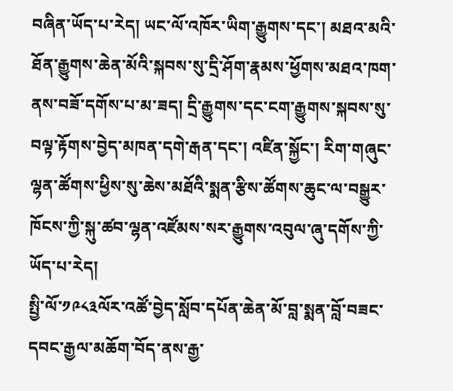བཞིན་ཡོད་པ་རེད། ཡང་ལོ་འཁོར་ཡིག་རྒྱུགས་དང་། མཐའ་མའི་ཐོན་རྒྱུགས་ཆེན་མོའི་སྐབས་སུ་དྲི་ཤོག་རྣམས་ཕྱོགས་མཐའ་ཁག་ནས་བཟོ་དགོས་པ་མ་ཟད། དྲི་རྒྱུགས་དང་ངག་རྒྱུགས་སྐབས་སུ་བལྟ་རྟོགས་བྱེད་མཁན་དགེ་རྒན་དང་། འཛིན་སྐྱོང་། རིག་གཞུང་ལྷན་ཚོགས་ཕྱིས་སུ་ཆེས་མཐོའི་སྨན་རྩིས་ཚོགས་ཆུང་ལ་བསྒྱུར་ཁོངས་ཀྱི་སྐུ་ཚབ་ལྷན་འཛོམས་སར་རྒྱུགས་འབུལ་ཞུ་དགོས་ཀྱི་ཡོད་པ་རེད།
སྤྱི་ལོ་༡༩༨༣ལོར་འཚོ་བྱེད་སློབ་དཔོན་ཆེན་མོ་བླ་སྨན་བློ་བཟང་དབང་རྒྱལ་མཆོག་བོད་ནས་རྒྱ་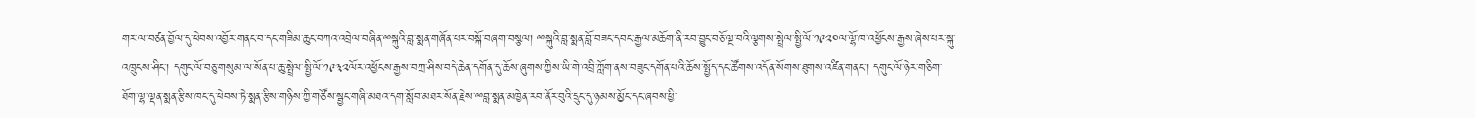གར་ལ་བཙན་བྱོལ་དུ་ཕེབས་འབྱོར་གནང་བ་དང་གཟིམ་ཆུང་བཀའ་འབྲེལ་བཞིན་ྋསྐུའི་བླ་སྨན་གཞོན་པར་བསྐོ་བཞག་བསྩལ། ྋསྐུའི་བླ་སྨན་བློ་བཟང་དབང་རྒྱལ་མཆོག་ནི་རབ་བྱུང་བཅོ་ལྔ་བའི་ལྕགས་སྤྲེལ་སྤྱི་ལོ་༡༩༢༠ལ་ལྷོ་ཁ་འཕྱོངས་རྒྱས་ཞེས་པར་སྐུ་འཁྲུངས་ཤིང་། དགུང་ལོ་བཅུ་གསུམ་ལ་སོན་པ་ཆུ་སྤྲེལ་སྤྱི་ལོ་༡༩༣༢ལོར་འཕྱོངས་རྒྱས་བཀྲ་ཤིས་བདེ་ཆེན་དགོན་དུ་ཆོས་ཞུགས་ཀྱིས་ཡི་གེ་འབྲི་ཀློག་ནས་བཟུང་དགོན་པའི་ཆོས་སྤྱོད་དང་ཚོགས་འདོན་སོགས་ཐུགས་འཛིན་གནང་། དགུང་ལོ་ཉེར་གཅིག་ཐོག་ལྷ་ལྡན་སྨན་རྩིས་ཁང་དུ་ཕེབས་ཏེ་སྨན་རྩིས་གཉིས་ཀྱི་གཙོས་སྦྱང་གཞི་མཐའ་དག་སློབ་མཐར་སོན་རྗེས་ྋབླ་སྨན་མཁྱེན་རབ་ནོར་བུའི་དྲུང་དུ་ཉམས་མྱོང་དང་ཞབས་ཕྱི་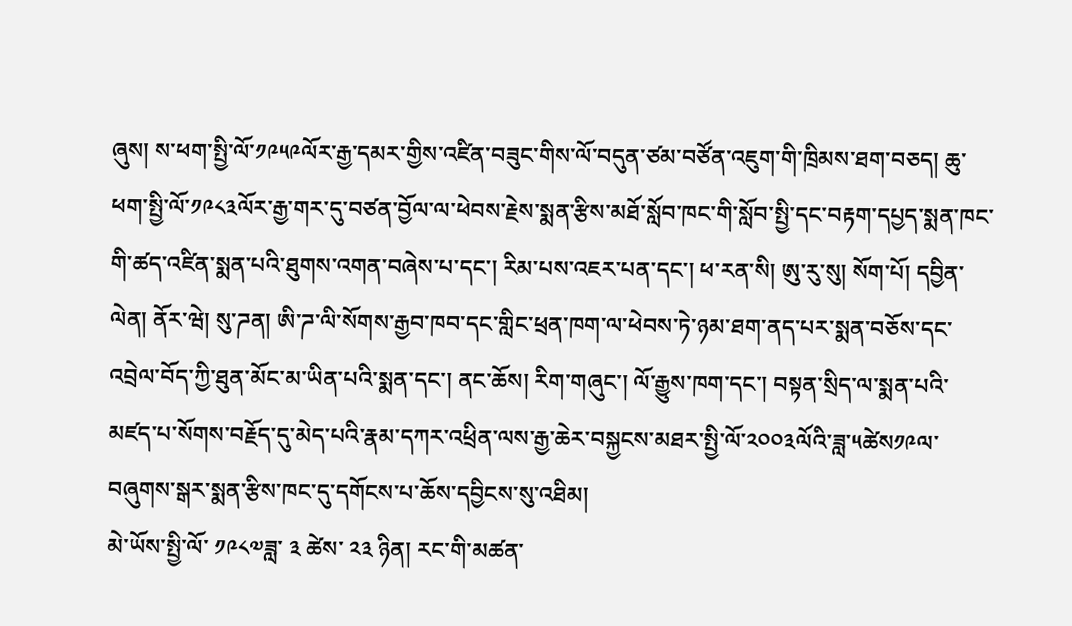ཞུས། ས་ཕག་སྤྱི་ལོ་༡༩༥༩ལོར་རྒྱ་དམར་གྱིས་འཛིན་བཟུང་གིས་ལོ་བདུན་ཙམ་བཙོན་འཇུག་གི་ཁྲིམས་ཐག་བཅད། ཆུ་ཕག་སྤྱི་ལོ་༡༩༨༣ལོར་རྒྱ་གར་དུ་བཙན་བྱོལ་ལ་ཕེབས་རྗེས་སྨན་རྩིས་མཐོ་སློབ་ཁང་གི་སློབ་སྤྱི་དང་བརྟག་དཔྱད་སྨན་ཁང་གི་ཚད་འཛིན་སྨན་པའི་ཐུགས་འགན་བཞེས་པ་དང་། རིམ་པས་འཇར་པན་དང་། ཕ་རན་སི། ཨུ་རུ་སུ། སོག་པོ། དབྱིན་ལེན། ནོར་ཝེ། སུ་ཌན། ཨི་ཌ་ལི་སོགས་རྒྱབ་ཁབ་དང་གླིང་ཕྲན་ཁག་ལ་ཕེབས་ཏེ་ཉམ་ཐག་ནད་པར་སྨན་བཅོས་དང་འབྲེལ་བོད་ཀྱི་ཐུན་མོང་མ་ཡིན་པའི་སྨན་དང་། ནང་ཆོས། རིག་གཞུང་། ལོ་རྒྱུས་ཁག་དང་། བསྟན་སྲིད་ལ་སྨན་པའི་མཛད་པ་སོགས་བརྗོད་དུ་མེད་པའི་རྣམ་དཀར་འཕྲིན་ལས་རྒྱ་ཆེར་བསྐྱངས་མཐར་སྤྱི་ལོ་༢༠༠༣ལོའི་ཟླ་༥ཚེས༡༩ལ་བཞུགས་སྒར་སྨན་རྩིས་ཁང་དུ་དགོངས་པ་ཆོས་དབྱིངས་སུ་འཐིམ།
མེ་ཡོས་སྤྱི་ལོ་ ༡༩༨༧ཟླ་ ༣ ཚེས་ ༢༣ ཉིན། རང་གི་མཚན་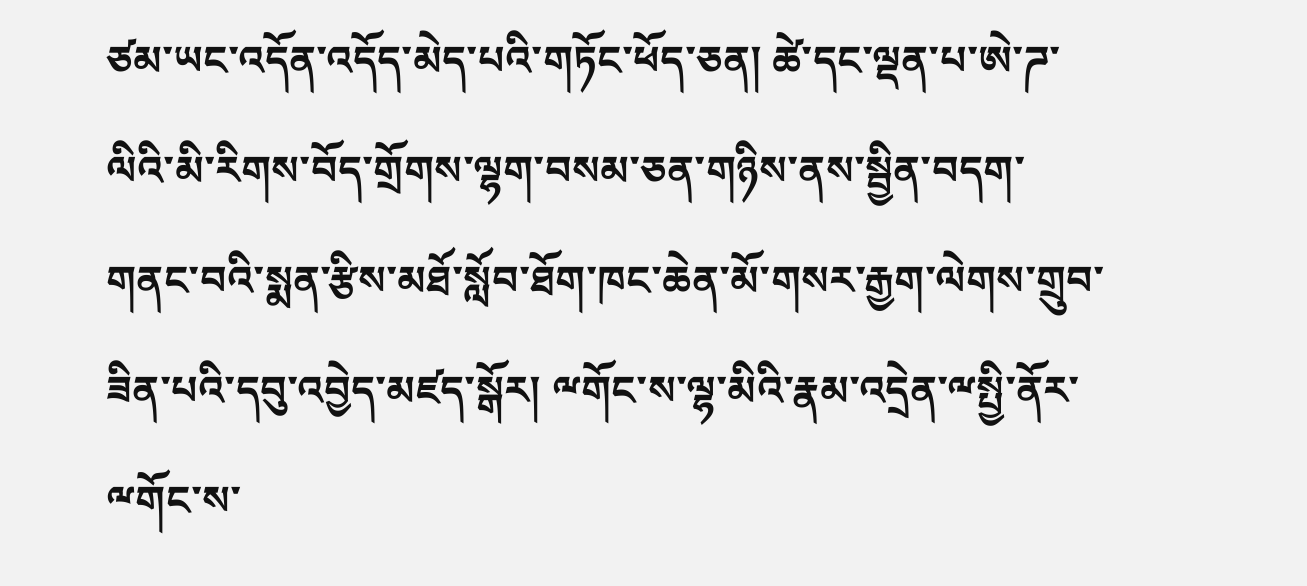ཙམ་ཡང་འདོན་འདོད་མེད་པའི་གཏོང་ཕོད་ཅན། ཚེ་དང་ལྡན་པ་ཨེ་ཌ་ལིའི་མི་རིགས་བོད་གྲོགས་ལྷག་བསམ་ཅན་གཉིས་ནས་སྦྱིན་བདག་གནང་བའི་སྨན་རྩིས་མཐོ་སློབ་ཐོག་ཁང་ཆེན་མོ་གསར་རྒྱག་ལེགས་གྲུབ་ཟིན་པའི་དབུ་འབྱེད་མཛད་སྒོར། ྋགོང་ས་ལྷ་མིའི་རྣམ་འདྲེན་ྋསྤྱི་ནོར་ྋགོང་ས་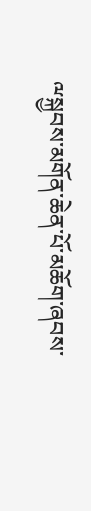ྋསྐྱབས་མགོན་ཆེན་པོ་མཆོག་ཞབས་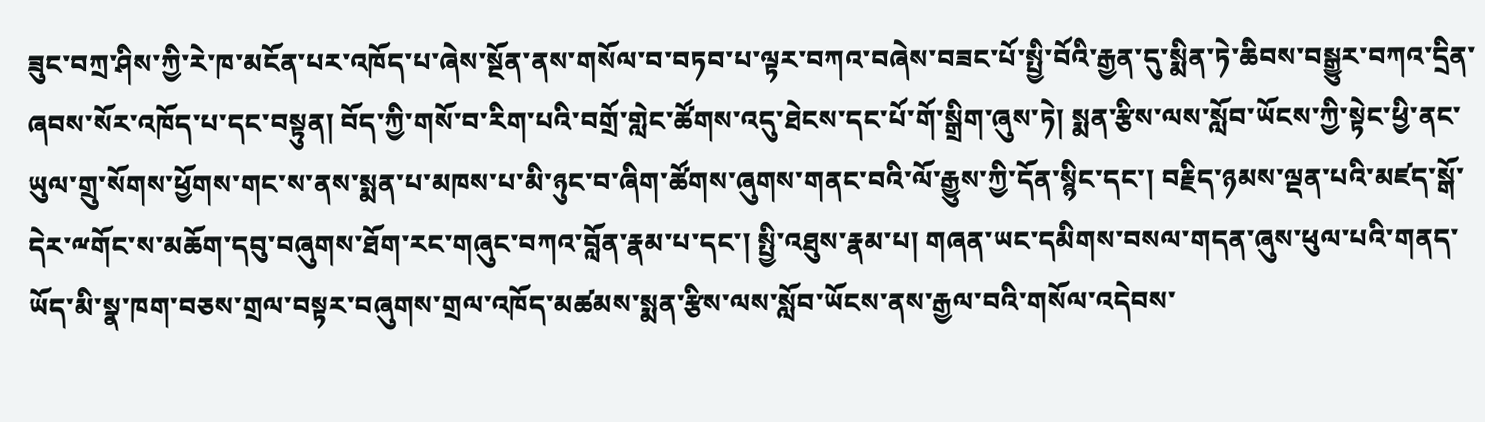ཟུང་བཀྲ་ཤིས་ཀྱི་རེ་ཁ་མངོན་པར་འཁོད་པ་ཞེས་སྔོན་ནས་གསོལ་བ་བཏབ་པ་ལྟར་བཀའ་བཞེས་བཟང་པོ་སྤྱི་བོའི་རྒྱན་དུ་སྨིན་ཏེ་ཆིབས་བསྒྱུར་བཀའ་དྲིན་ཞབས་སོར་འཁོད་པ་དང་བསྟུན། བོད་ཀྱི་གསོ་བ་རིག་པའི་བགྲོ་གླེང་ཚོགས་འདུ་ཐེངས་དང་པོ་གོ་སྒྲིག་ཞུས་ཏེ། སྨན་རྩིས་ལས་སློབ་ཡོངས་ཀྱི་སྟེང་ཕྱི་ནང་ཡུལ་གྲུ་སོགས་ཕྱོགས་གང་ས་ནས་སྨན་པ་མཁས་པ་མི་ཉུང་བ་ཞིག་ཚོགས་ཞུགས་གནང་བའི་ལོ་རྒྱུས་ཀྱི་དོན་སྙིང་དང་། བརྗིད་ཉམས་ལྡན་པའི་མཛད་སྒོ་དེར་ྋགོང་ས་མཆོག་དབུ་བཞུགས་ཐོག་རང་གཞུང་བཀའ་བློན་རྣམ་པ་དང་། སྤྱི་འཐུས་རྣམ་པ། གཞན་ཡང་དམིགས་བསལ་གདན་ཞུས་ཕུལ་པའི་གནད་ཡོད་མི་སྣ་ཁག་བཅས་གྲལ་བསྟར་བཞུགས་གྲལ་འཁོད་མཚམས་སྨན་རྩིས་ལས་སློབ་ཡོངས་ནས་རྒྱལ་བའི་གསོལ་འདེབས་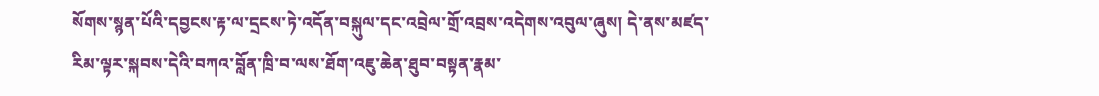སོགས་སྙན་པོའི་དབྱངས་རྟ་ལ་དྲངས་ཏེ་འདོན་བསྐུལ་དང་འབྲེལ་གྲོ་འབྲས་འདེགས་འབུལ་ཞུས། དེ་ནས་མཛད་རིམ་ལྟར་སྐབས་དེའི་བཀའ་བློན་ཁྲི་བ་ལས་ཐོག་འཇུ་ཆེན་ཐུབ་བསྟན་རྣམ་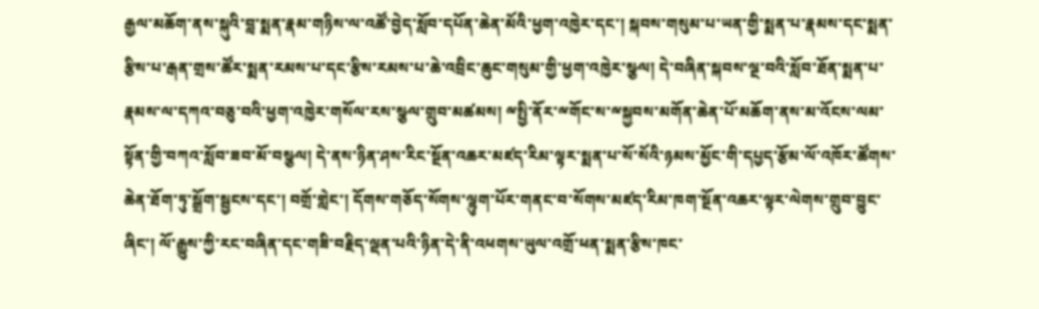རྒྱལ་མཆོག་ནས་སྐུའི་བླ་སྨན་རྣམ་གཉིས་ལ་འཚོ་བྱེད་སློབ་དཔོན་ཆེན་མོའི་ཕྱག་འཁྱེར་དང་། སྐབས་གསུམ་པ་ཡན་གྱི་སྨན་པ་རྣམས་དང་སྨན་རྩིས་པ་རྒན་གྲས་ཚོར་སྨན་རམས་པ་དང་རྩིས་རམས་པ་ཆེ་འབྲིང་ཆུང་གསུམ་གྱི་ཕྱག་འཁྱེར་སྩལ། དེ་བཞིན་སྐབས་ལྔ་བའི་སློབ་ཐོན་སྨན་པ་རྣམས་ལ་དཀའ་བཅུ་བའི་ཕྱག་འཁྱེར་གསོལ་རས་སྩལ་གྲུབ་མཚམས། ྋསྤྱི་ནོར་ྋགོང་ས་ྋསྐྱབས་མགོན་ཆེན་པོ་མཆོག་ནས་མ་འོངས་ལམ་སྟོན་གྱི་བཀའ་སློབ་ཟབ་མོ་བསྩལ། དེ་ནས་ཉིན་ཤས་རིང་སྔོན་འཆར་མཛད་རིམ་ལྟར་སྨན་པ་སོ་སོའི་ཉམས་མྱོང་གི་དཔྱད་རྩོམ་ལོ་འཁོར་ཚོགས་ཆེན་ཐོག་ཏུ་སྒྲོག་སྦྱངས་དང་། བགྲོ་གླེང་། དོགས་གཅོད་སོགས་ལྷུག་པོར་གནང་བ་སོགས་མཛད་རིམ་ཁག་སྔོན་འཆར་ལྟར་ལེགས་གྲུབ་བྱུང་ཞིང་། ལོ་རྒྱུས་ཀྱི་རང་བཞིན་དང་གཟི་བརྗིད་ལྡན་པའི་ཉིན་དེ་ནི་འཕགས་ཡུལ་འགྲོ་ཕན་སྨན་རྩིས་ཁང་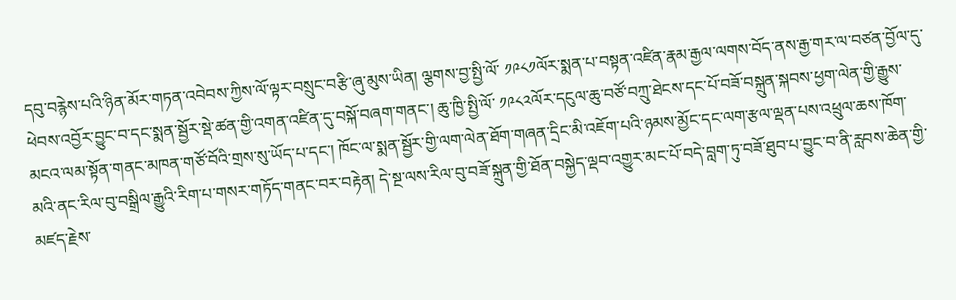དབུ་བརྙེས་པའི་ཉིན་མོར་གཏན་འབེབས་ཀྱིས་ལོ་ལྟར་བསྲུང་བརྩི་ཞུ་མུས་ཡིན། ལྕགས་བྱ་སྤྱི་ལོ་ ༡༩༨༡ལོར་སྨན་པ་བསྟན་འཛིན་རྣམ་རྒྱལ་ལགས་བོད་ནས་རྒྱ་གར་ལ་བཙན་བྱོལ་དུ་ཕེབས་འབྱོར་བྱུང་བ་དང་སྨན་སྦྱོར་སྡེ་ཚན་གྱི་འགན་འཛིན་དུ་བསྐོ་བཞག་གནང་། ཆུ་ཁྱི་སྤྱི་ལོ་ ༡༩༨༢ལོར་དངུལ་ཆུ་བཙོ་བཀྲུ་ཐེངས་དང་པོ་བཟོ་བསྐྲུན་སྐབས་ཕྱག་ལེན་གྱི་རྒྱུས་མངའ་ལམ་སྟོན་གནང་མཁན་གཙོ་བོའི་གྲས་སུ་ཡོད་པ་དང་། ཁོང་ལ་སྨན་སྦྱོར་གྱི་ལག་ལེན་ཐོག་གཞན་དྲིང་མི་འཇོག་པའི་ཉམས་མྱོང་དང་ལག་རྩལ་ལྡན་པས་འཕྲུལ་ཆས་ཁོག་མའི་ནང་རིལ་བུ་བསྒྲིལ་རྒྱུའི་རིག་པ་གསར་གཏོད་གནང་བར་བརྟེན། དེ་སྔ་ལས་རིལ་བུ་བཟོ་སྐྲུན་གྱི་ཐོན་བསྐྱེད་ལྡབ་འགྱུར་མང་པོ་བདེ་བླག་ཏུ་བཟོ་ཐུབ་པ་བྱུང་བ་ནི་རླབས་ཆེན་གྱི་མཛད་རྗེས་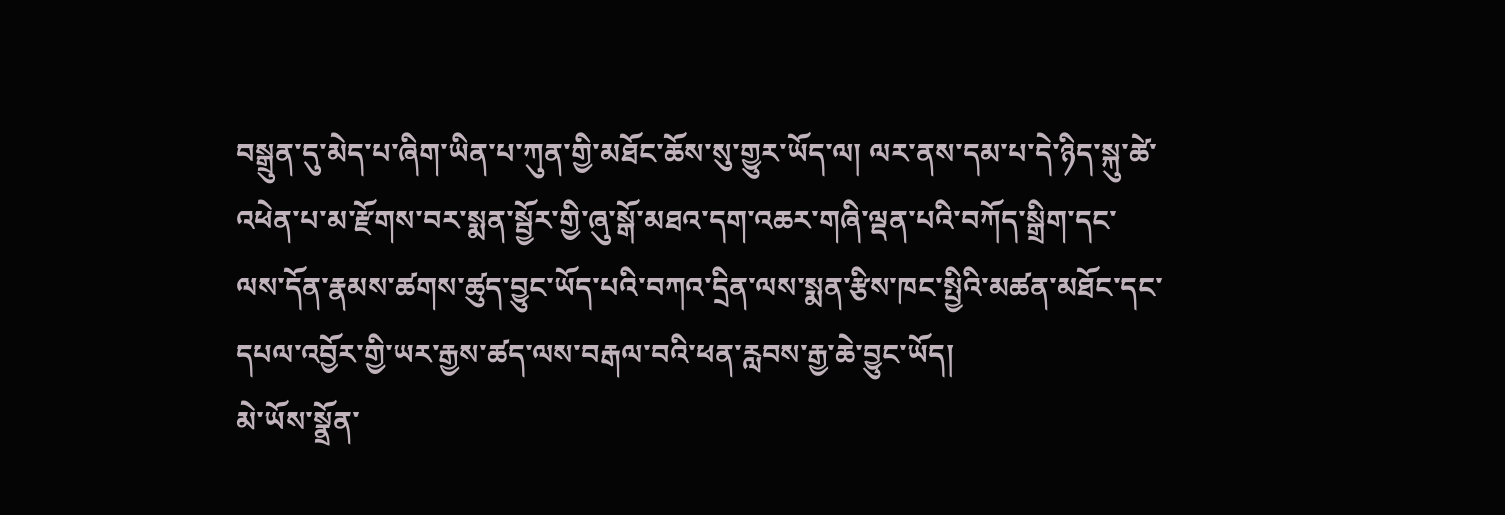བསྒྲུན་དུ་མེད་པ་ཞིག་ཡིན་པ་ཀུན་གྱི་མཐོང་ཆོས་སུ་གྱུར་ཡོད་ལ། ལར་ནས་དམ་པ་དེ་ཉིད་སྐུ་ཚེ་འཕེན་པ་མ་རྫོགས་བར་སྨན་སྦྱོར་གྱི་ཞུ་སྒོ་མཐའ་དག་འཆར་གཞི་ལྡན་པའི་བཀོད་སྒྲིག་དང་ལས་དོན་རྣམས་ཚགས་ཚུད་བྱུང་ཡོད་པའི་བཀའ་དྲིན་ལས་སྨན་རྩིས་ཁང་སྤྱིའི་མཚན་མཐོང་དང་དཔལ་འབྱོར་གྱི་ཡར་རྒྱས་ཚད་ལས་བརྒལ་བའི་ཕན་རླབས་རྒྱ་ཆེ་བྱུང་ཡོད།
མེ་ཡོས་སྣྲོན་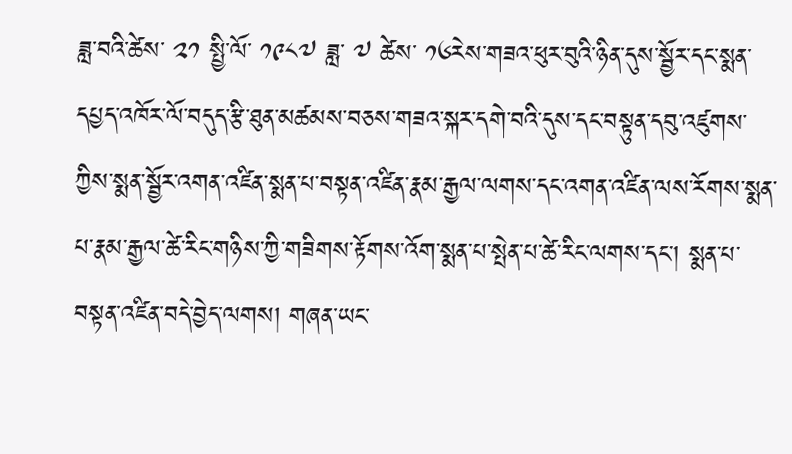ཟླ་བའི་ཚེས་ ༢༡ སྤྱི་ལོ་ ༡༩༨༧ ཟླ་ ༧ ཚེས་ ༡༦རེས་གཟའ་ཕུར་བུའི་ཉིན་དུས་སྦྱོར་དང་སྨན་དཔྱད་འཁོར་ལོ་བདུད་རྩི་ཐུན་མཚམས་བཅས་གཟའ་སྐར་དགེ་བའི་དུས་དང་བསྟུན་དབུ་འཛུགས་ཀྱིས་སྨན་སྦྱོར་འགན་འཛིན་སྨན་པ་བསྟན་འཛིན་རྣམ་རྒྱལ་ལགས་དང་འགན་འཛིན་ལས་རོགས་སྨན་པ་རྣམ་རྒྱལ་ཚེ་རིང་གཉིས་ཀྱི་གཟིགས་རྟོགས་འོག་སྨན་པ་སྤེན་པ་ཚེ་རིང་ལགས་དང་། སྨན་པ་བསྟན་འཛིན་བདེ་བྱེད་ལགས། གཞན་ཡང་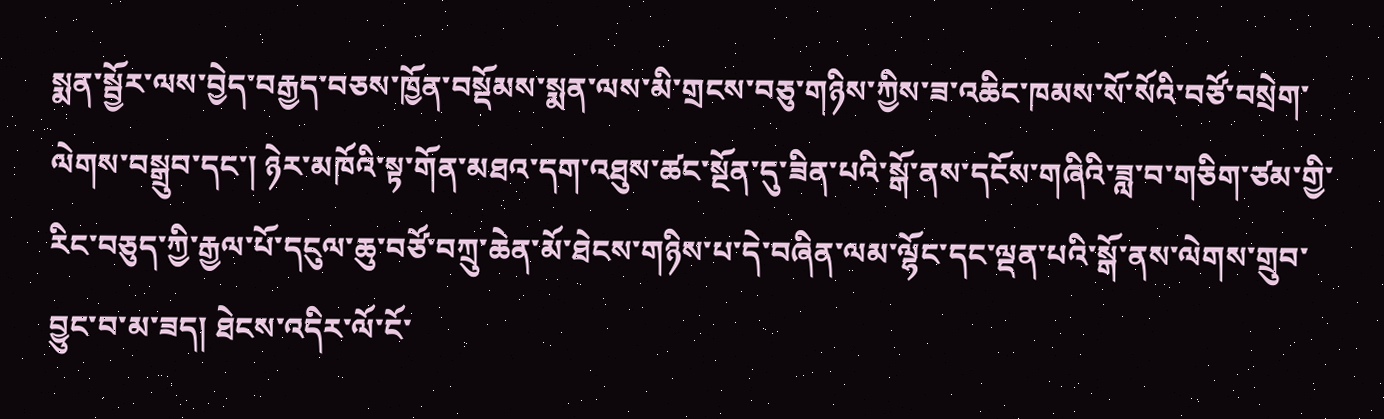སྨན་སྦྱོར་ལས་བྱེད་བརྒྱད་བཅས་ཁྱོན་བསྡོམས་སྨན་ལས་མི་གྲངས་བཅུ་གཉིས་ཀྱིས་ཟ་འཆིང་ཁམས་སོ་སོའི་བཙོ་བསྲེག་ལེགས་བསྒྲུབ་དང་། ཉེར་མཁོའི་སྟ་གོན་མཐའ་དག་འཐུས་ཚང་སྔོན་དུ་ཟིན་པའི་སྒོ་ནས་དངོས་གཞིའི་ཟླ་བ་གཅིག་ཙམ་གྱི་རིང་བཅུད་ཀྱི་རྒྱལ་པོ་དངུལ་ཆུ་བཙོ་བཀྲུ་ཆེན་མོ་ཐེངས་གཉིས་པ་དེ་བཞིན་ལམ་ལྷོང་དང་ལྡན་པའི་སྒོ་ནས་ལེགས་གྲུབ་བྱུང་བ་མ་ཟད། ཐེངས་འདིར་ལོ་ངོ་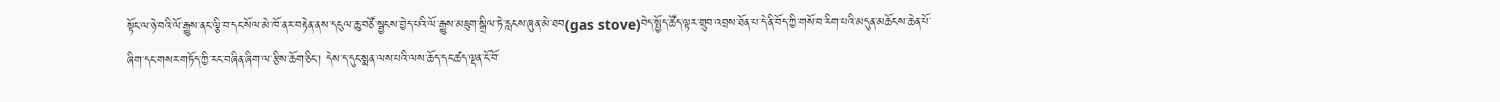སྟོང་ལ་ཉེ་བའི་ལོ་རྒྱུས་ནང་ལྕི་བ་དང་སོལ་མེ་ཁོ་ནར་བརྟེན་ནས་དངུལ་ཆུ་བཙོ་སྦྱངས་བྱེད་པའི་ལོ་རྒྱུས་མཇུག་སྒྲིལ་ཏེ་རླངས་ཞུན་མེ་ཐབ(gas stove)བེད་སྤྱོད་ཚོད་ལྟར་གྲུབ་འབྲས་ཐོན་པ་དེ་ནི་བོད་ཀྱི་གསོ་བ་རིག་པའི་མདུན་མཆོངས་ཆེན་པོ་ཞིག་དང་གསར་གཏོད་ཀྱི་རང་བཞིན་ཞིག་ལ་རྩིས་ཆོག་ཅིང་། དེས་ད་དུང་སྨན་ལས་པའི་ལས་ཆོད་དང་ཚད་ལྡན་ངོ་བོ་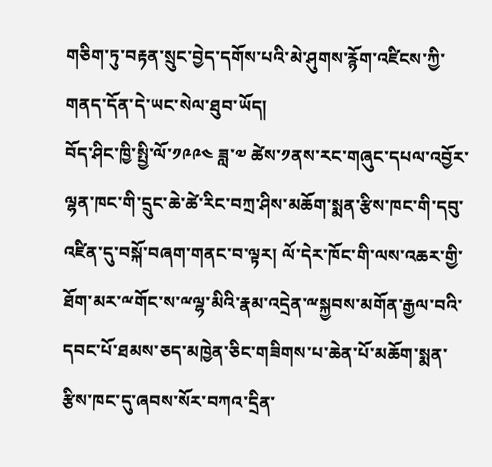གཅིག་ཏུ་བརྟན་སྲུང་བྱེད་དགོས་པའི་མེ་ཤུགས་རྙོག་འཛིངས་ཀྱི་གནད་དོན་དེ་ཡང་སེལ་ཐུབ་ཡོད།
བོད་ཤིང་ཁྱི་སྤྱི་ལོ་༡༩༩༤ ཟླ་༧ ཚེས་༡ནས་རང་གཞུང་དཔལ་འབྱོར་ལྷན་ཁང་གི་དྲུང་ཆེ་ཚེ་རིང་བཀྲ་ཤིས་མཆོག་སྨན་རྩིས་ཁང་གི་དབུ་འཛིན་དུ་བསྐོ་བཞག་གནང་བ་ལྟར། ལོ་དེར་ཁོང་གི་ལས་འཆར་གྱི་ཐོག་མར་ྋགོང་ས་ྋལྷ་མིའི་རྣམ་འདྲེན་ྋསྐྱབས་མགོན་རྒྱལ་བའི་དབང་པོ་ཐམས་ཅད་མཁྱེན་ཅིང་གཟིགས་པ་ཆེན་པོ་མཆོག་སྨན་རྩིས་ཁང་དུ་ཞབས་སོར་བཀའ་དྲིན་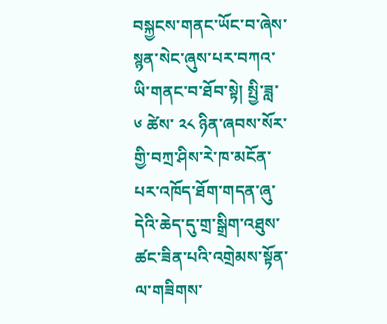བསྐྱངས་གནང་ཡོང་བ་ཞེས་སྙན་སེང་ཞུས་པར་བཀའ་ཡི་གནང་བ་ཐོབ་སྟེ། སྤྱི་ཟླ་ ༦ ཚེས་ ༢༨ ཉིན་ཞབས་སོར་གྱི་བཀྲ་ཤིས་རེ་ཁ་མངོན་པར་འཁོད་ཐོག་གདན་ཞུ་དེའི་ཆེད་དུ་གྲ་སྒྲིག་འཐུས་ཚང་ཟིན་པའི་འགྲེམས་སྟོན་ལ་གཟིགས་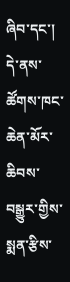ཞིབ་དང་། དེ་ནས་ཚོགས་ཁང་ཆེན་མོར་ཆིབས་བསྒྱུར་གྱིས་སྨན་རྩིས་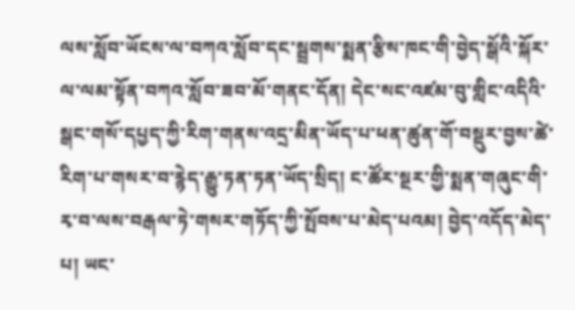ལས་སློབ་ཡོངས་ལ་བཀའ་སློབ་དང་སྦྲགས་སྨན་རྩིས་ཁང་གི་བྱེད་སྒོའི་སྐོར་ལ་ལམ་སྟོན་བཀའ་སློབ་ཟབ་མོ་གནང་དོན། དེང་སང་འཛམ་བུ་གླིང་འདིའི་སྒང་གསོ་དཔྱད་ཀྱི་རིག་གནས་འདྲ་མིན་ཡོད་པ་ཕན་ཚུན་གོ་བསྡུར་བྱས་ཚེ་རིག་པ་གསར་བ་རྙེད་རྒྱུ་ཏན་ཏན་ཡོད་སྲིད། ང་ཚོར་སྔར་གྱི་སྨན་གཞུང་གི་རྭ་བ་ལས་བརྒལ་ཏེ་གསར་གཏོད་ཀྱི་སྤོབས་པ་མེད་པའམ། བྱེད་འདོད་མེད་པ། ཡང་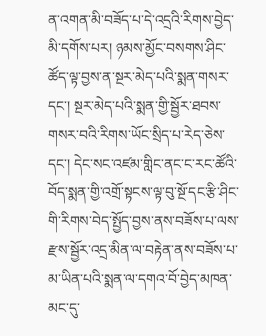ན་འགན་མི་བཟོད་པ་དེ་འདྲའི་རིགས་བྱེད་མི་དགོས་པར། ཉམས་མྱོང་བསགས་ཤིང་ཚོད་ལྟ་བྱས་ན་སྔར་མེད་པའི་སྨན་གསར་དང་། སྔར་མེད་པའི་སྨན་གྱི་སྦྱོར་ཐབས་གསར་བའི་རིགས་ཡོང་སྲིད་པ་རེད་ཅེས་དང་། དེང་སང་འཛམ་གླིང་ནང་ང་རང་ཚོའི་བོད་སྨན་གྱི་འགྲོ་སྟངས་ལྟ་བུ་སྔོ་དང་རྩི་ཤིང་གི་རིགས་བེད་སྤྱོད་བྱས་ནས་བཟོས་པ་ལས་རྫས་སྦྱོར་འདྲ་མིན་ལ་བརྟེན་ནས་བཟོས་པ་མ་ཡིན་པའི་སྨན་ལ་དགའ་བོ་བྱེད་མཁན་མང་དུ་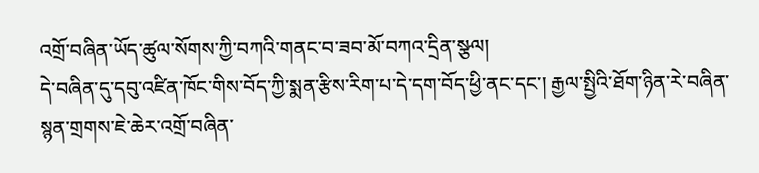འགྲོ་བཞིན་ཡོད་ཚུལ་སོགས་ཀྱི་བཀའི་གནང་བ་ཟབ་མོ་བཀའ་དྲིན་སྩལ།
དེ་བཞིན་དུ་དབུ་འཛིན་ཁོང་གིས་བོད་ཀྱི་སྨན་རྩིས་རིག་པ་དེ་དག་བོད་ཕྱི་ནང་དང་། རྒྱལ་སྤྱིའི་ཐོག་ཉིན་རེ་བཞིན་སྙན་གྲགས་ཇེ་ཆེར་འགྲོ་བཞིན་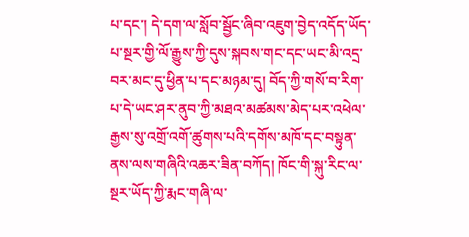པ་དང་། དེ་དག་ལ་སློབ་སྦྱོང་ཞིབ་འཇུག་བྱེད་འདོད་ཡོད་པ་སྔར་གྱི་ལོ་རྒྱུས་ཀྱི་དུས་སྐབས་གང་དང་ཡང་མི་འདྲ་བར་མང་དུ་ཕྱིན་པ་དང་མཉམ་དུ། བོད་ཀྱི་གསོ་བ་རིག་པ་དེ་ཡང་ཤར་ནུབ་ཀྱི་མཐའ་མཚམས་མེད་པར་འཕེལ་རྒྱས་སུ་འགྲོ་འགོ་ཚུགས་པའི་དགོས་མཁོ་དང་བསྟུན་ནས་ལས་གཞིའི་འཆར་ཟིན་བཀོད། ཁོང་གི་སྐུ་རིང་ལ་སྔར་ཡོད་ཀྱི་རྨང་གཞི་ལ་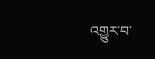འགྱུར་བ་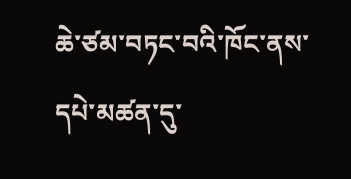ཆེ་ཙམ་བཏང་བའི་ཁོང་ནས་དཔེ་མཚན་དུ་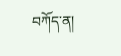བཀོད་ན།